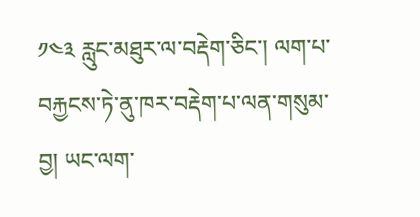༡༤༣ རླུང་མཐུར་ལ་བརྡེག་ཅིང་། ལག་པ་བརྐྱངས་ཏེ་ནུ་ཁར་བརྡེག་པ་ལན་གསུམ་བྱ། ཡང་ལག་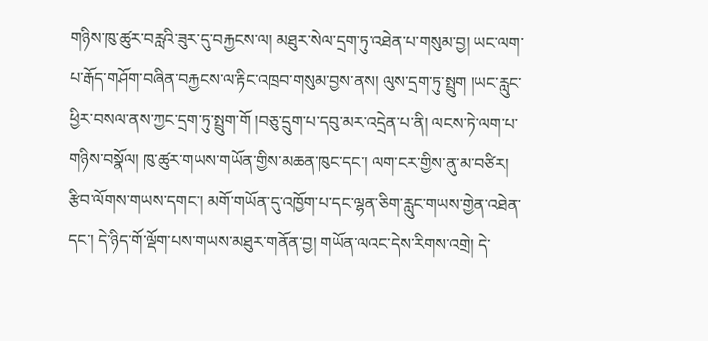གཉིས་ཁུ་ཚུར་བརླའི་ཟུར་དུ་བརྐྱངས་ལ། མཐུར་སེལ་དྲག་ཏུ་འཐེན་པ་གསུམ་བྱ། ཡང་ལག་པ་རྒོད་གཤོག་བཞིན་བརྐྱངས་ལ་རྟིང་འཁྲབ་གསུམ་བྱས་ནས། ལུས་དྲག་ཏུ་སྤྲུག །ཡང་རླུང་ཕྱིར་བསལ་ནས་ཀྱང་དྲག་ཏུ་སྤྲུག་གོ །བཅུ་དྲུག་པ་དབུ་མར་འདྲེན་པ་ནི། ལངས་ཏེ་ལག་པ་གཉིས་བསྣོལ། ཁུ་ཚུར་གཡས་གཡོན་གྱིས་མཆན་ཁུང་དང་། ལག་ངར་གྱིས་ནུ་མ་བཙིར། རྩིབ་ལོགས་གཡས་དགང་། མགོ་གཡོན་དུ་འཁྱོག་པ་དང་ལྷན་ཅིག་རླུང་གཡས་གྱེན་འཐེན་དང་། དེ་ཉིད་གོ་ལྡོག་པས་གཡས་མཐུར་གནོན་བྱ། གཡོན་ལའང་དེས་རིགས་འགྲེ། དེ་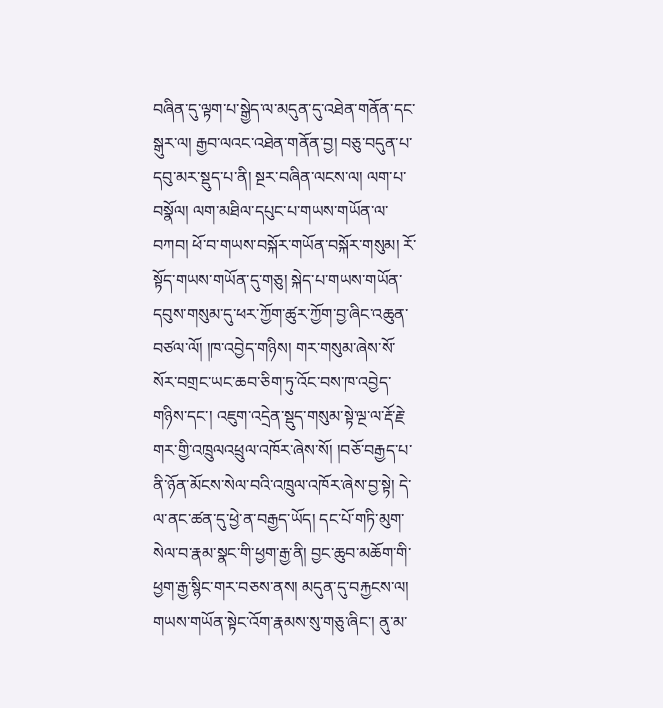བཞིན་དུ་ལྟག་པ་སྒྱེད་ལ་མདུན་དུ་འཐེན་གནོན་དང་སྒུར་ལ། རྒྱབ་ལའང་འཐེན་གནོན་བྱ། བཅུ་བདུན་པ་དབུ་མར་སྡུད་པ་ནི། སྔར་བཞིན་ལངས་ལ། ལག་པ་བསྣོལ། ལག་མཐིལ་དཔུང་པ་གཡས་གཡོན་ལ་བཀབ། ཕོ་བ་གཡས་བསྐོར་གཡོན་བསྐོར་གསུམ། རོ་སྟོད་གཡས་གཡོན་དུ་གཅུ། སྐེད་པ་གཡས་གཡོན་དབུས་གསུམ་དུ་ཕར་ཀྱོག་ཚུར་ཀྱོག་བྱ་ཞིང་འཆུན་བཙལ་ལོ། །ཁ་འབྱེད་གཉིས། གར་གསུམ་ཞེས་སོ་སོར་བགྲང་ཡང་ཆབ་ཅིག་ཏུ་འོང་བས་ཁ་འབྱེད་གཉིས་དང་། འཇུག་འདྲེན་སྡུད་གསུམ་སྟེ་ལྔ་ལ་རྡོ་རྗེ་གར་གྱི་འཁྲུལའཕྲུལ་འཁོར་ཞེས་སོ། །བཅོ་བརྒྱད་པ་ནི་ཉོན་མོངས་སེལ་བའི་འཁྲུལ་འཁོར་ཞེས་བྱ་སྟེ། དེ་ལ་ནང་ཚན་དུ་ཕྱེ་ན་བརྒྱད་ཡོད། དང་པོ་གཏི་མུག་སེལ་བ་རྣམ་སྣང་གི་ཕྱག་རྒྱ་ནི། བྱང་ཆུབ་མཆོག་གི་ཕྱག་རྒྱ་སྙིང་གར་བཅས་ནས། མདུན་དུ་བརྐྱངས་ལ། གཡས་གཡོན་སྟེང་འོག་རྣམས་སུ་གཅུ་ཞིང་། ནུ་མ་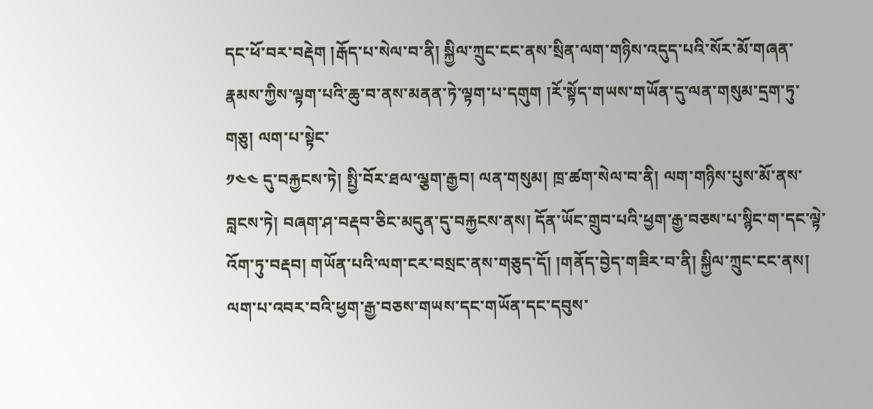དང་ཕོ་བར་བརྡེག །རྒོད་པ་སེལ་བ་ནི། སྐྱིལ་ཀྲུང་ངང་ནས་སྲིན་ལག་གཉིས་འདུད་པའི་སོར་མོ་གཞན་རྣམས་ཀྱིས་ལྟག་པའི་ཆུ་བ་ནས་མནན་ཏེ་ལྟག་པ་དགུག །རོ་སྟོད་གཡས་གཡོན་དུ་ལན་གསུམ་དྲག་ཏུ་གཅུ། ལག་པ་སྟེང་
༡༤༤ དུ་བརྐྱངས་ཏེ། སྤྱི་བོར་ཐལ་ལྕག་རྒྱབ། ལན་གསུམ། ཁྲ་ཚག་སེལ་བ་ནི། ལག་གཉིས་པུས་མོ་ནས་བླངས་ཏེ། བཞག་ཤ་བརྡབ་ཅིང་མདུན་དུ་བརྐྱངས་ནས། དོན་ཡོང་གྲུབ་པའི་ཕྱག་རྒྱ་བཅས་པ་སྙིང་ག་དང་ལྟེ་འོག་ཏུ་བརྡབ། གཡོན་པའི་ལག་ངར་བསྲང་ནས་གཅུད་དོ། །གནོད་བྱེད་གཟིར་བ་ནི། སྐྱིལ་ཀྲུང་ངང་ནས། ལག་པ་འབར་བའི་ཕྱག་རྒྱ་བཅས་གཡས་དང་གཡོན་དང་དབུས་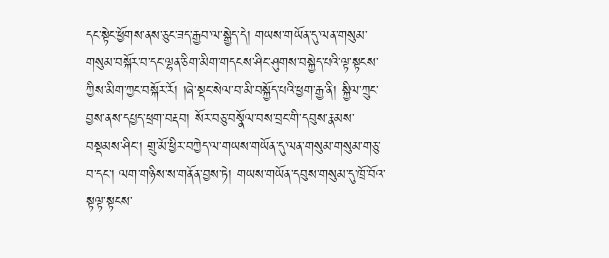དང་སྟེང་ཕྱོགས་ནས་ཅུང་ཟད་རྒྱབ་ལ་སྒྱེད་དེ། གཡས་གཡོན་དུ་ལན་གསུམ་གསུམ་བསྐོར་བ་དང་ལྷན་ཅིག་མིག་གདངས་ཤིང་ཤུགས་བསྐྱེད་པའི་ལྟ་སྟངས་ཀྱིས་མིག་ཀྱང་བསྐོར་རོ། །ཞེ་སྡང་སེལ་བ་མི་བསྐྱོད་པའི་ཕྱག་རྒྱ་ནི། སྐྱིལ་ཀྲུང་བྱས་ནས་དཔྱད་ཕྲག་བརྡབ། སོར་བཅུ་བསྣོལ་བས་བྲང་གི་དབུས་རྣམས་བསྡམས་ཤིང་། གྲུ་མོ་ཕྱིར་བཀྱེད་ལ་གཡས་གཡོན་དུ་ལན་གསུམ་གསུམ་གཅུ་བ་དང་། ལག་གཉིས་ས་གནོན་བྱས་ཏེ། གཡས་གཡོན་དབུས་གསུམ་དུ་ཁྲོ་བོའ་སྟལྟ་སྟངས་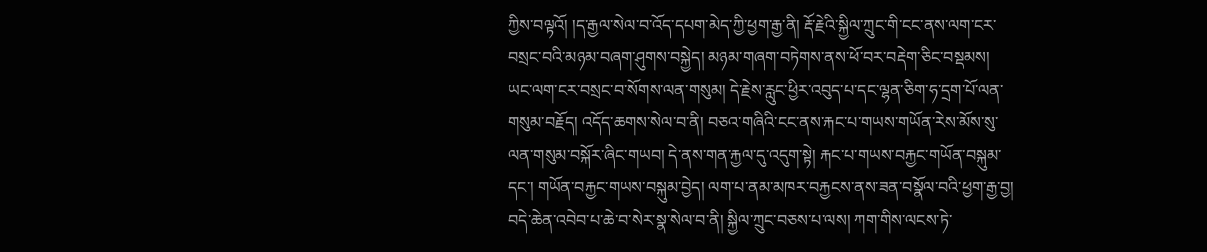ཀྱིས་བལྟའོ། །ད་རྒྱལ་སེལ་བ་འོད་དཔག་མེད་ཀྱི་ཕྱག་རྒྱ་ནི། རྡོ་རྗེའི་སྐྱིལ་ཀྲུང་གི་ངང་ནས་ལག་ངར་བསྲང་བའི་མཉམ་བཞག་ཤུགས་བསྐྱེད། མཉམ་གཞག་བཏེགས་ནས་ཕོ་བར་བརྡེག་ཅིང་བསྡམས། ཡང་ལག་ངར་བསྲང་བ་སོགས་ལན་གསུམ། དེ་རྗེས་རླུང་ཕྱིར་འབུད་པ་དང་ལྷན་ཅིག་ཧ་དྲག་པོ་ལན་གསུམ་བརྗོད། འདོད་ཆགས་སེལ་བ་ནི། བཅའ་གཞིའི་ངང་ནས་རྐང་པ་གཡས་གཡོན་རེས་མོས་སུ་ལན་གསུམ་བསྐོར་ཞིང་གཡབ། དེ་ནས་གན་རྐྱལ་དུ་འདུག་སྟེ། རྐང་པ་གཡས་བརྐྱང་གཡོན་བསྐུམ་དང་། གཡོན་བརྐྱང་གཡས་བསྐུམ་བྱེད། ལག་པ་ནམ་མཁར་བརྐྱངས་ནས་ཟན་བསྣོལ་བའི་ཕྱག་རྒྱ་བྱ། བདེ་ཆེན་འབེབ་པ་ཆེ་བ་སེར་སྣ་སེལ་བ་ནི། སྐྱིལ་ཀྲུང་བཅས་པ་ལས། ཀག་གིས་ལངས་ཏེ་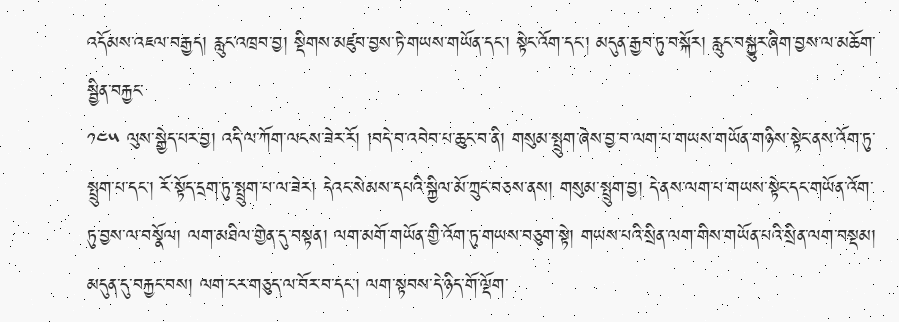འདོམས་འཇལ་བརྒྱད། རླུང་འཁྲབ་བྱ། སྡིགས་མཛུབ་བྱས་ཏེ་གཡས་གཡོན་དང་། སྟེང་འོག་དང་། མདུན་རྒྱབ་ཏུ་བསྐོར། རླུང་བསྐྱུར་ཞིག་བྱས་ལ་མཆོག་སྦྱིན་བརྐྱང་
༡༤༥ ལུས་སྒྱེད་པར་བྱ། འདི་ལ་ཀོག་ལངས་ཟེར་རོ། །བདེ་བ་འབེབ་པ་ཆུང་བ་ནི། གསུམ་སྤྲུག་ཞེས་བྱ་བ་ལག་པ་གཡས་གཡོན་གཉིས་སྟེང་ནས་འོག་ཏུ་སྤྲུག་པ་དང་། རོ་སྟོད་དྲག་ཏུ་སྤྲུག་པ་ལ་ཟེར། དེའང་སེམས་དཔའི་སྐྱིལ་མོ་ཀྲུང་བཅས་ནས། གསུམ་སྤྲུག་བྱ། དེ་ནས་ལག་པ་གཡས་སྟེང་དང་གཡོན་འོག་ཏུ་བྱས་ལ་བསྣོལ། ལག་མཐིལ་གྱེན་དུ་བསྟན། ལག་མགོ་གཡོན་གྱི་འོག་ཏུ་གཡས་བཅུག་སྟེ། གཡས་པའི་སྲིན་ལག་གིས་གཡོན་པའི་སྲིན་ལག་བསྡམ། མདུན་དུ་བརྐྱང་བས། ལག་ངར་གཅུད་ལ་བོར་བ་དང་། ལག་སྟབས་དེ་ཉིད་གོ་ལྡོག་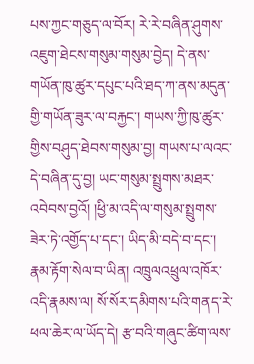པས་ཀྱང་གཅུད་ལ་བོར། རེ་རེ་བཞིན་ཤུགས་འཇུག་ཐེངས་གསུམ་གསུམ་བྱེད། དེ་ནས་གཡོན་ཁུ་ཚུར་དཔུང་པའི་ཐད་ཀ་ནས་མདུན་གྱི་གཡོན་ཟུར་ལ་བརྐྱང་། གཡས་ཀྱི་ཁུ་ཚུར་གྱིས་བཤུད་ཐེབས་གསུམ་བྱ། གཡས་པ་ལའང་དེ་བཞིན་དུ་བྱ། ཡང་གསུམ་སྤྲུགས་མཐར་འབེབས་བྱའོ། །ཕྱི་མ་འདི་ལ་གསུམ་སྤྲུགས་ཟེར་ཏེ་འགྱོད་པ་དང་། ཡིད་མི་བདེ་བ་དང་། རྣམ་རྟོག་སེལ་བ་ཡིན། འཁྲུལའཕྲུལ་འཁོར་འདི་རྣམས་ལ། སོ་སོར་དམིགས་པའི་གནད་རེ་ཕལ་ཆེར་ལ་ཡོད་དེ། རྩ་བའི་གཞུང་ཚིག་ལས་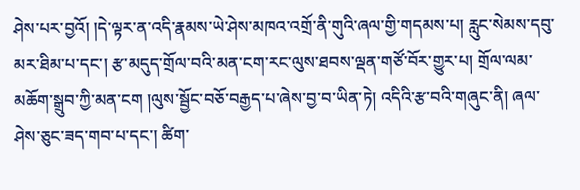ཤེས་པར་བྱའོ། །དེ་ལྟར་ན་འདི་རྣམས་ཡེ་ཤེས་མཁའ་འགྲོ་ནི་གུའི་ཞལ་གྱི་གདམས་པ། རླུང་སེམས་དབུ་མར་ཐིམ་པ་དང་། རྩ་མདུད་གྲོལ་བའི་མན་ངག་རང་ལུས་ཐབས་ལྡན་གཙོ་བོར་གྱུར་པ། གྲོལ་ལམ་མཆོག་སྒྲུབ་ཀྱི་མན་ངག །ལུས་སྦྱོང་བཅོ་བརྒྱད་པ་ཞེས་བྱ་བ་ཡིན་ཏེ། འདིའི་རྩ་བའི་གཞུང་ནི། ཞལ་ཤེས་ཅུང་ཟད་གབ་པ་དང་། ཚིག་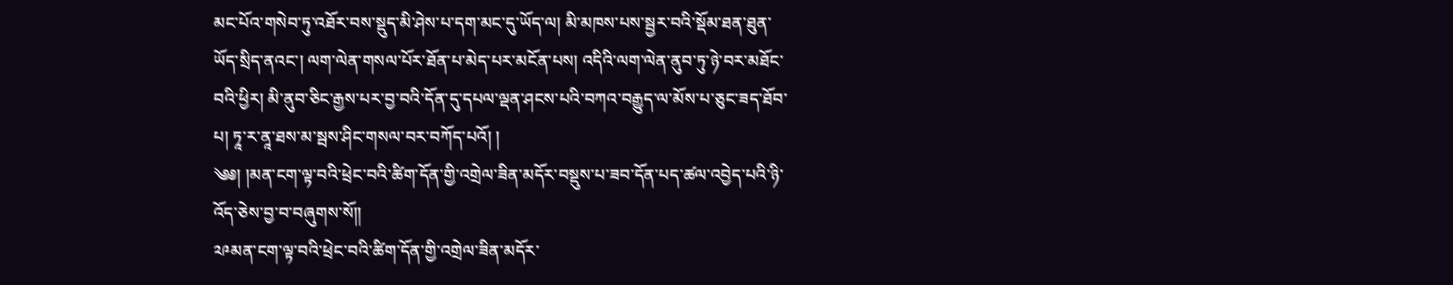མང་པོའ་གསེབ་ཏུ་འཐོར་བས་སྡུད་མི་ཤེས་པ་དག་མང་དུ་ཡོད་ལ། མི་མཁས་པས་སྦྱར་བའི་སྡོམ་ཐན་ཐུན་ཡོད་སྲིད་ནའང་། ལག་ལེན་གསལ་པོར་ཐོན་པ་མེད་པར་མངོན་པས། འདིའི་ལག་ལེན་ནུབ་ཏུ་ཉེ་བར་མཐོང་བའི་ཕྱིར། མི་ནུབ་ཅིང་རྒྱས་པར་བྱ་བའི་དོན་དུ་དཔལ་ལྡན་ཤངས་པའི་བཀའ་བརྒྱུད་ལ་མོས་པ་ཅུང་ཟད་ཐོབ་པ། ཏཱ་ར་ནཱ་ཐས་མ་སྦས་ཤིང་གསལ་བར་བཀོད་པའོ། །
༄༅། །མན་ངག་ལྟ་བའི་ཕྲེང་བའི་ཚིག་དོན་གྱི་འགྲེལ་ཟིན་མདོར་བསྡུས་པ་ཟབ་དོན་པད་ཚལ་འབྱེད་པའི་ཉི་འོད་ཅེས་བྱ་བ་བཞུགས་སོ༎
༢༩མན་ངག་ལྟ་བའི་ཕྲེང་བའི་ཚིག་དོན་གྱི་འགྲེལ་ཟིན་མདོར་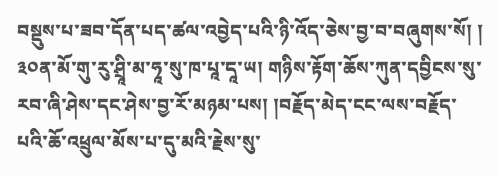བསྡུས་པ་ཟབ་དོན་པད་ཚལ་འབྱེད་པའི་ཉི་འོད་ཅེས་བྱ་བ་བཞུགས་སོ། །
༣༠ན་མོ་གུ་རུ་ཤྲཱི་མ་ཧཱ་སུ་ཁ་པཱ་དཱ་ཡ། གཉིས་རྟོག་ཆོས་ཀུན་དབྱིངས་སུ་རབ་ཞི་ཤེས་དང་ཤེས་བྱ་རོ་མཉམ་པས། །བརྗོད་མེད་ངང་ལས་བརྗོད་པའི་ཆོ་འཕྲུལ་མོས་པ་དུ་མའི་རྗེས་སུ་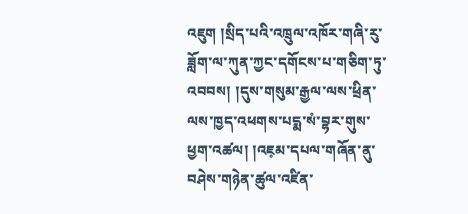འཇུག །སྲིད་པའི་འཁྲུལ་འཁོར་གཞི་རུ་ཟློག་ལ་ཀུན་ཀྱང་དགོངས་པ་གཅིག་ཏུ་འབབས། །དུས་གསུམ་རྒྱལ་ལས་ཕྲིན་ལས་ཁྱད་འཕགས་པདྨ་སཾ་བྷར་གུས་ཕྱག་འཚལ། །འཇ༷མ་དཔལ་གཞོན་ནུ་བཤེས་གཉེན་ཚུལ་འཛིན་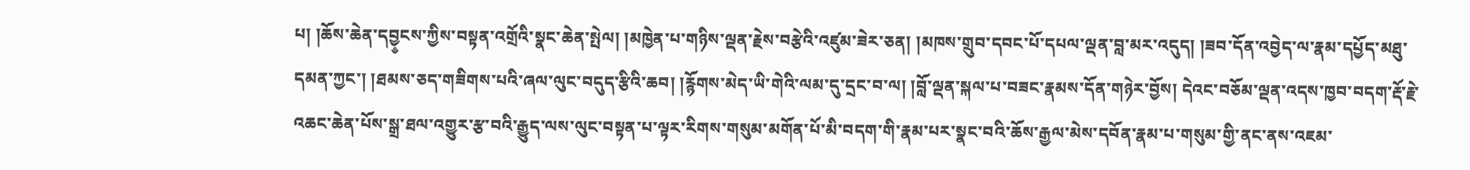པ། །ཆོས་ཆེན་དབྱ༵ངས་ཀྱིས་བསྟན་འགྲོའི་སྣང་ཆེན་སྤེལ། །མཁྱེན་པ་གཉིས་ལྡན་རྗེས་བརྩེའི་འཛུམ་ཟེར་ཅན། །མཁས་གྲུབ་དབང་པོ་དཔལ་ལྡན་བླ་མར་འདུད། །ཟབ་དོན་འབྱེད་ལ་རྣམ་དཔྱོད་མཐུ་དམན་ཀྱང་། །ཐམས་ཅད་གཟིགས་པའི་ཞལ་ལུང་བདུད་རྩིའི་ཆབ། །རྙོགས་མེད་ཡི་གེའི་ལམ་དུ་དྲང་བ་ལ། །བློ་ལྡན་སྐལ་པ་བཟང་རྣམས་དོན་གཉེར་བྱོས། དེའང་བཅོམ་ལྡན་འདས་ཁྱབ་བདག་རྡོ་རྗེ་འཆང་ཆེན་པོས་སྒྲ་ཐལ་འགྱུར་རྩ་བའི་རྒྱུད་ལས་ལུང་བསྟན་པ་ལྟར་རིགས་གསུམ་མགོན་པོ་མི་བདག་གི་རྣམ་པར་སྣང་བའི་ཆོས་རྒྱལ་མེས་དབོན་རྣམ་པ་གསུམ་གྱི་ནང་ནས་འཇམ་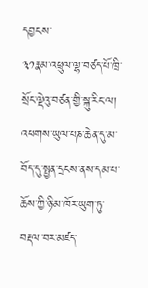དབྱངས་
༣༡རྣམ་འཕྲུལ་ལྷ་བཙད་པོ་ཁྲི་སྲོང་ལྡེའུ་བཙན་གྱི་སྐུ་རིང་ལ། འཕགས་ཡུལ་པཎ་ཆེན་དུ་མ་བོད་དུ་སྤྱན་དྲངས་ནས་དམ་པ་ཆོས་ཀྱི་ཉི་མ་ཁོར་ཡུག་ཏུ་བརྡལ་བར་མཛད་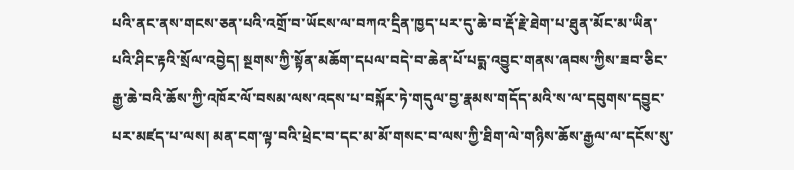པའི་ནང་ནས་གངས་ཅན་པའི་འགྲོ་བ་ཡོངས་ལ་བཀའ་དྲིན་ཁྱད་པར་དུ་ཆེ་བ་རྡོ་རྗེ་ཐེག་པ་ཐུན་མོང་མ་ཡིན་པའི་ཤིང་རྟའི་སྲོལ་འབྱེད། སྔགས་ཀྱི་སྟོན་མཆོག་དཔལ་བདེ་བ་ཆེན་པོ་པདྨ་འབྱུང་གནས་ཞབས་ཀྱིས་ཟབ་ཅིང་རྒྱ་ཆེ་བའི་ཆོས་ཀྱི་འཁོར་ལོ་བསམ་ལས་འདས་པ་བསྐོར་ཏེ་གདུལ་བྱ་རྣམས་གདོད་མའི་ས་ལ་དབུགས་དབྱུང་པར་མཛད་པ་ལས། མན་ངག་ལྟ་བའི་ཕྲེང་བ་དང་མ་མོ་གསང་བ་ལས་ཀྱི་ཐིག་ལེ་གཉིས་ཆོས་རྒྱལ་ལ་དངོས་སུ་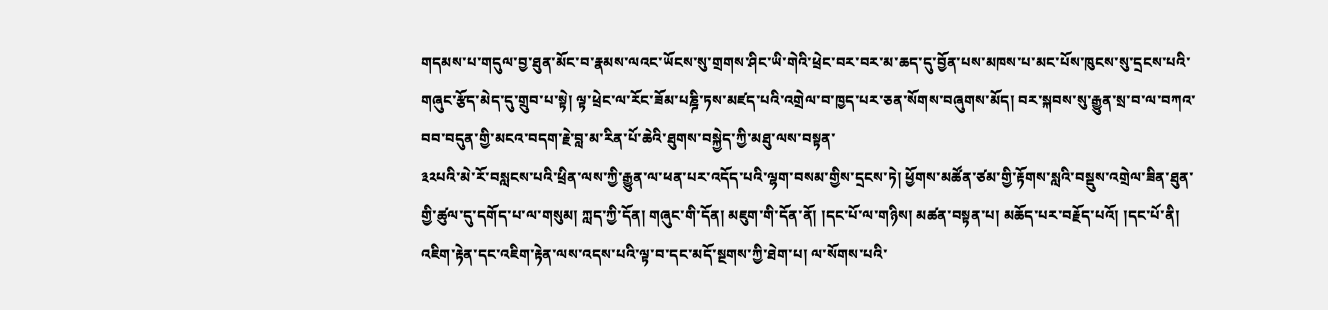གདམས་པ་གདུལ་བྱ་ཐུན་མོང་བ་རྣམས་ལའང་ཡོངས་སུ་གྲགས་ཤིང་ཡི་གེའི་ཕྲེང་བར་བར་མ་ཆད་དུ་བྱོན་པས་མཁས་པ་མང་པོས་ཁུངས་སུ་དྲངས་པའི་གཞུང་རྩོད་མེད་དུ་གྲུབ་པ་སྟེ། ལྟ་ཕྲེང་ལ་རོང་ཟོམ་པཎྜི་ཏས་མཛད་པའི་འགྲེལ་བ་ཁྱད་པར་ཅན་སོགས་བཞུགས་མོད། བར་སྐབས་སུ་རྒྱུན་སྲ་བ་ལ་བཀའ་བབ་བདུན་གྱི་མངའ་བདག་རྗེ་བླ་མ་རིན་པོ་ཆེའི་ཐུགས་བསྐྱེད་ཀྱི་མཐུ་ལས་བསྟན་
༣༢པའི་མེ་རོ་བསླངས་པའི་ཕྲིན་ལས་ཀྱི་རྒྱུན་ལ་ཕན་པར་འདོད་པའི་ལྷག་བསམ་གྱིས་དྲངས་ཏེ། ཕྱོགས་མཚོན་ཙམ་གྱི་རྟོགས་སླའི་བསྡུས་འགྲེལ་ཟིན་ཐུན་གྱི་ཚུལ་དུ་དགོད་པ་ལ་གསུམ། ཀླད་ཀྱི་དོན། གཞུང་གི་དོན། མཇུག་གི་དོན་ནོ། །དང་པོ་ལ་གཉིས། མཚན་བསྟན་པ། མཆོད་པར་བརྗོད་པའོ། །དང་པོ་ནི། འཇིག་རྟེན་དང་འཇིག་རྟེན་ལས་འདས་པའི་ལྟ་བ་དང་མདོ་སྔགས་ཀྱི་ཐེག་པ། ལ་སོགས་པའི་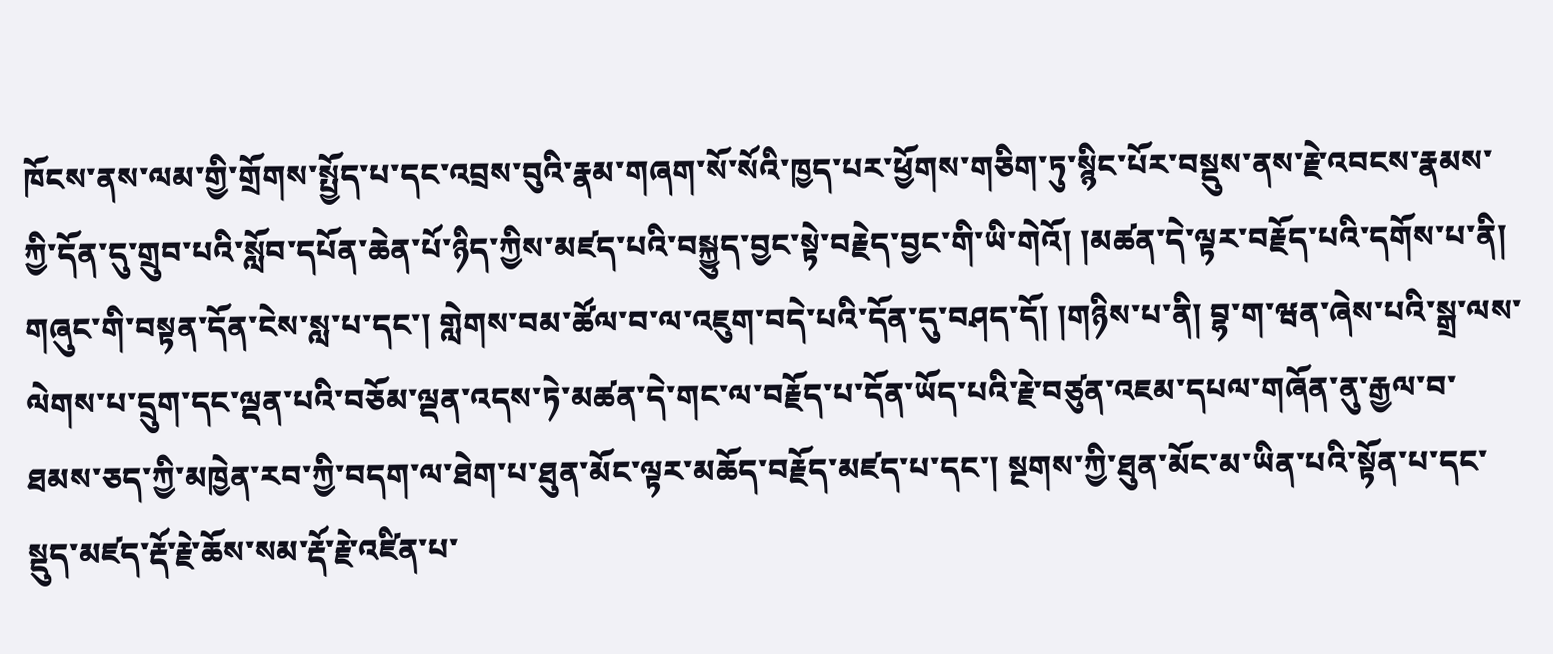ཁོངས་ནས་ལམ་གྱི་གྲོགས་སྤྱོད་པ་དང་འབྲས་བུའི་རྣམ་གཞག་སོ་སོའི་ཁྱད་པར་ཕྱོགས་གཅིག་ཏུ་སྙིང་པོར་བསྡུས་ནས་རྗེ་འབངས་རྣམས་ཀྱི་དོན་དུ་གྲུབ་པའི་སློབ་དཔོན་ཆེན་པོ་ཉིད་ཀྱིས་མཛད་པའི་བསྐྱུད་བྱང་སྟེ་བརྗེད་བྱང་གི་ཡི་གེའོ། །མཚན་དེ་ལྟར་བརྗོད་པའི་དགོས་པ་ནི། གཞུང་གི་བསྟན་དོན་ངེས་སླ་པ་དང་། གླེགས་བམ་ཚོལ་བ་ལ་འཇུག་བདེ་པའི་དོན་དུ་བཤད་དོ། །གཉིས་པ་ནི། བྷ་ག་ཝན་ཞེས་པའི་སྒྲ་ལས་ལེགས་པ་དྲུག་དང་ལྡན་པའི་བཅོམ་ལྡན་འདས་ཏེ་མཚན་དེ་གང་ལ་བརྗོད་པ་དོན་ཡོད་པའི་རྗེ་བཙུན་འཇམ་དཔལ་གཞོན་ནུ་རྒྱལ་བ་ཐམས་ཅད་ཀྱི་མཁྱེན་རབ་ཀྱི་བདག་ལ་ཐེག་པ་ཐུན་མོང་ལྟར་མཆོད་བརྗོད་མཛད་པ་དང་། སྔགས་ཀྱི་ཐུན་མོང་མ་ཡིན་པའི་སྟོན་པ་དང་སྡུད་མཛད་རྡོ་རྗེ་ཆོས་སམ་རྡོ་རྗེ་འཛིན་པ་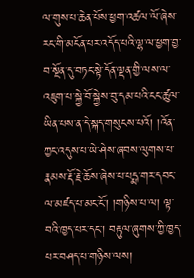ལ་གུས་པ་ཆེན་པོས་ཕྱག་འཚལ་ལོ་ཞེས་རང་གི་མངོན་པར་འདོད་པའི་ལྷ་ལ་ཕྱག་བྱ་བ་སྔོན་དུ་བཏང་སྟེ་དོན་ལྡན་གྱི་ལས་ལ་འཇུག་པ་སྐྱེ་བོ་སྐྱེས་བུ་དམ་པའི་ངང་ཚུལ་ཡིན་པས་ན་དེ་སྐད་གསུངས་པའོ། །འོན་ཀྱང་འདུས་པ་ཡེ་ཤེས་ཞབས་ལུགས་པ་རྣམས་རྡོ་རྗེ་ཆོས་ཞེས་པ་པདྨ་གར་དབང་ལ་མཛད་པ་མང་ངོ་། །གཉིས་པ་ལ། ལྟ་བའི་ཁྱད་པར་དང་། བརྟུལ་ཞུགས་ཀྱི་ཁྱད་པར་བཤད་པ་གཉིས་ལས།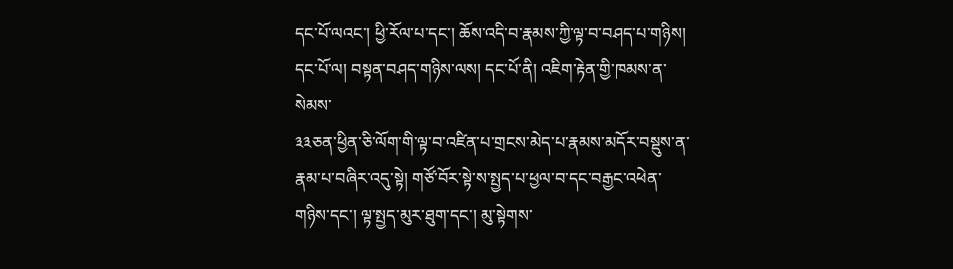དང་པོ་ལའང་། ཕྱི་རོལ་པ་དང་། ཆོས་འདི་བ་རྣམས་ཀྱི་ལྟ་བ་བཤད་པ་གཉིས། དང་པོ་ལ། བསྟན་བཤད་གཉིས་ལས། དང་པོ་ནི། འཇིག་རྟེན་གྱི་ཁམས་ན་སེམས་
༣༣ཅན་ཕྱིན་ཅི་ལོག་གི་ལྟ་བ་འཛིན་པ་གྲངས་མེད་པ་རྣམས་མདོར་བསྡུས་ན་རྣམ་པ་བཞིར་འདུ་སྟེ། གཙོ་བོར་སྟེ་ས་སྤྱད་པ་ཕྱལ་བ་དང་བརྒྱང་འཕེན་གཉིས་དང་། ལྟ་སྤྱད་མུར་ཐུག་དང་། མུ་སྟེགས་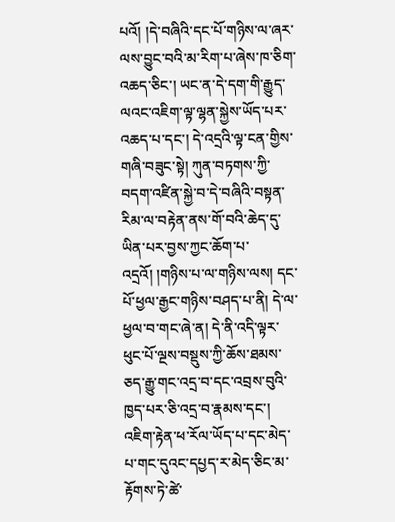པའོ། །དེ་བཞིའི་དང་པོ་གཉིས་ལ་ཞར་ལས་བྱུང་བའི་མ་རིག་པ་ཞེས་ཁ་ཅིག་འཆད་ཅིང་། ཡང་ན་དེ་དག་གི་རྒྱུད་ལའང་འཇིག་ལྟ་ལྷན་སྐྱེས་ཡོད་པར་འཆད་པ་དང་། དེ་འདྲའི་ལྟ་ངན་གྱིས་གཞི་བཟུང་སྟེ། ཀུན་བཏགས་ཀྱི་བདག་འཛིན་སྐྱེ་བ་དེ་བཞིའི་བསྟན་རིམ་ལ་བརྟེན་ནས་གོ་བའི་ཆེད་དུ་ཡིན་པར་བྱས་ཀྱང་ཆོག་པ་འདྲའོ། །གཉིས་པ་ལ་གཉིས་ལས། དང་པོ་ཕྱལ་རྒྱང་གཉིས་བཤད་པ་ནི། དེ་ལ་ཕྱལ་བ་གང་ཞེ་ན། དེ་ནི་འདི་ལྟར་ཕུང་པོ་ལྔས་བསྡུས་ཀྱི་ཆོས་ཐམས་ཅད་རྒྱུ་གང་འདྲ་བ་དང་འབྲས་བུའི་ཁྱད་པར་ཅི་འདྲ་བ་རྣམས་དང་། འཇིག་རྟེན་ཕ་རོལ་ཡོད་པ་དང་མེད་པ་གང་དུའང་དཔྱད་ར་མེད་ཅིང་མ་རྟོགས་ཏེ་ཚེ་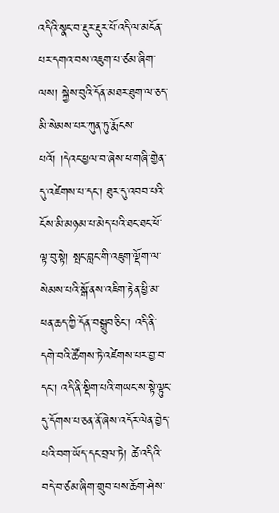འདིའི་སྣང་བ་རྡུར་རྡུར་པོ་འདི་ལ་མངོན་པར་དགའ་བས་འཇུག་པ་ཙམ་ཞིག་ལས། སྐྱེས་བུའི་དོན་མཐར་ཐུག་ལ་ཅད་མི་སེམས་པར་ཀུན་ཏུ་རྨོངས་པའོ། །དེའང་ཕྱལ་བ་ཞེས་ཕ་གཞི་གྱེན་དུ་འཛེགས་པ་དང་། ཐུར་དུ་འབབ་པའི་ངོས་མི་མཉམ་པ་མེད་པའི་ཐང་ཐང་ཕོ་ལྟ་བུ་སྟེ། སྤང་བླང་གི་འཇུག་ལྡོག་ལ་སེམས་པའི་སྒོ་ནས་འཇིག་རྟེན་ཕྱི་མ་ཕན་ཆད་ཀྱི་དོན་བསྒྲུབ་ཅིང་། འདི་ནི་དགེ་བའི་ཚོགས་ཏེ་འཛེགས་པར་བྱ་བ་དང་། འདི་ནི་སྡིག་པའི་གཡང་ས་སྟེ་ལྟུང་དུ་དོགས་པ་ཅན་ནོ་ཞེས་འདོར་ལེན་བྱེད་པའི་བག་ཡོད་དང་བྲལ་ཏེ། ཚེ་འདིའི་བདེ་བ་ཙམ་ཞིག་གྲུབ་པས་ཆོག་ཤེས་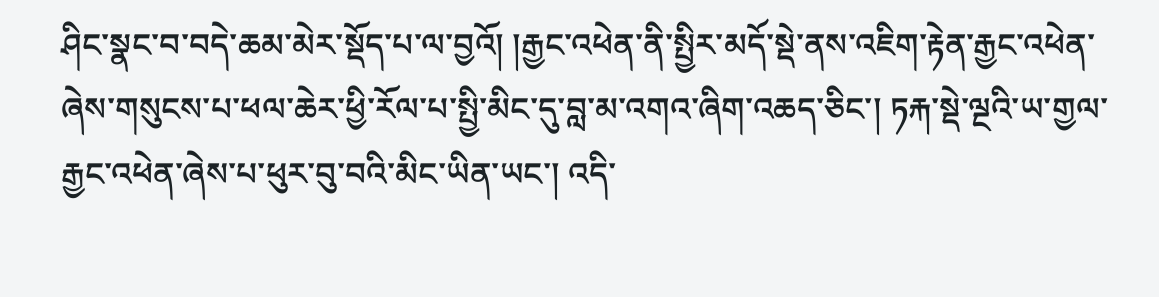ཤིང་སྣང་བ་བདེ་ཆམ་མེར་སྡོད་པ་ལ་བྱའོ། །རྒྱང་འཕེན་ནི་སྤྱིར་མདོ་སྡེ་ནས་འཇིག་རྟེན་རྒྱང་འཕེན་ཞེས་གསུངས་པ་ཕལ་ཆེར་ཕྱི་རོལ་པ་སྤྱི་མིང་དུ་བླ་མ་འགའ་ཞིག་འཆད་ཅིང་། ཏརྐ་སྡེ་ལྔའི་ཡ་གྱལ་རྒྱང་འཕེན་ཞེས་པ་ཕུར་བུ་བའི་མིང་ཡིན་ཡང་། འདི་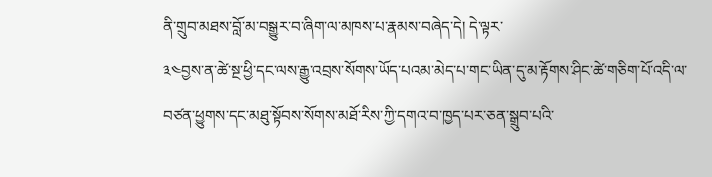ནི་གྲུབ་མཐས་བློ་མ་བསྒྱུར་བ་ཞིག་ལ་མཁས་པ་རྣམས་བཞེད་དེ། དེ་ལྟར་
༣༤བྱས་ན་ཚེ་སྔ་ཕྱི་དང་ལས་རྒྱུ་འབྲས་སོགས་ཡོད་པའམ་མེད་པ་གང་ཡིན་དུ་མ་རྟོགས་ཤིང་ཚེ་གཅིག་པོ་འདི་ལ་བཙན་ཕྱུགས་དང་མཐུ་སྟོབས་སོགས་མཐོ་རིས་ཀྱི་དགའ་བ་ཁྱད་པར་ཅན་སྒྲུབ་པའི་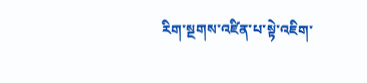རིག་སྔགས་འཛིན་པ་སྟེ་འཇིག་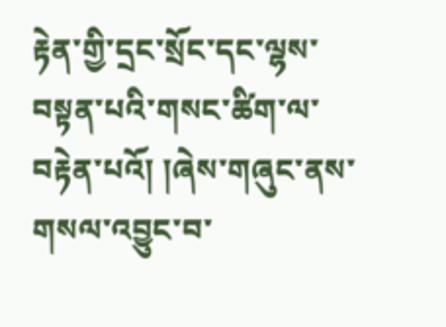རྟེན་གྱི་དྲང་སྲོང་དང་ལྷས་བསྟན་པའི་གསང་ཚིག་ལ་བརྟེན་པའོ། །ཞེས་གཞུང་ནས་གསལ་འབྱུང་བ་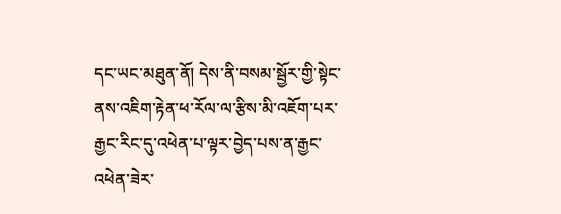དང་ཡང་མཐུན་ནོ། དེས་ནི་བསམ་སྦྱོར་གྱི་སྟེང་ནས་འཇིག་རྟེན་ཕ་རོལ་ལ་རྩིས་མི་འཇོག་པར་རྒྱང་རིང་དུ་འཕེན་པ་ལྟར་བྱེད་པས་ན་རྒྱང་འཕེན་ཟེར་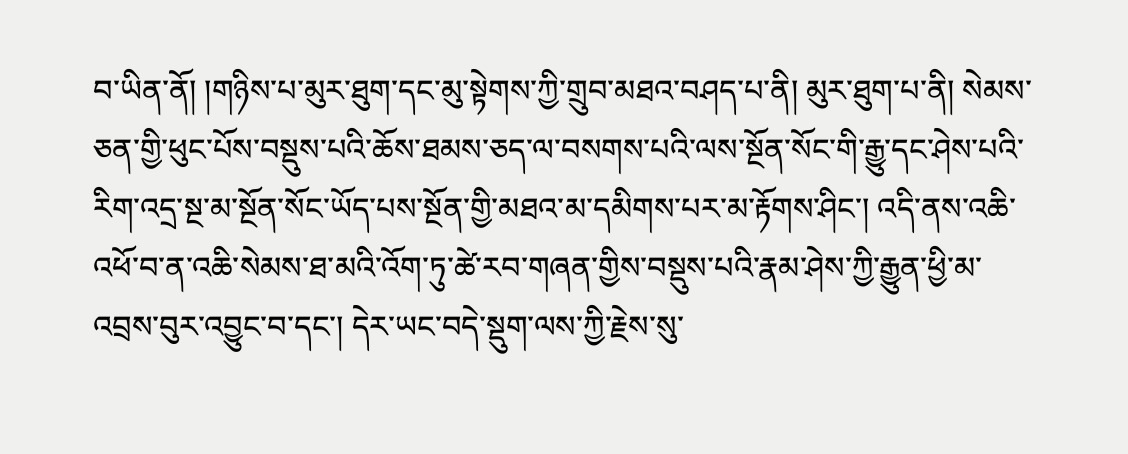བ་ཡིན་ནོ། །གཉིས་པ་མུར་ཐུག་དང་མུ་སྟེགས་ཀྱི་གྲུབ་མཐའ་བཤད་པ་ནི། མུར་ཐུག་པ་ནི། སེམས་ཅན་གྱི་ཕུང་པོས་བསྡུས་པའི་ཆོས་ཐམས་ཅད་ལ་བསགས་པའི་ལས་སྔོན་སོང་གི་རྒྱུ་དང་ཤེས་པའི་རིག་འདྲ་སྔ་མ་སྔོན་སོང་ཡོད་པས་སྔོན་གྱི་མཐའ་མ་དམིགས་པར་མ་རྟོགས་ཤིང་། འདི་ནས་འཆི་འཕོ་བ་ན་འཆི་སེམས་ཐ་མའི་འོག་ཏུ་ཚེ་རབ་གཞན་གྱིས་བསྡུས་པའི་རྣམ་ཤེས་ཀྱི་རྒྱུན་ཕྱི་མ་འབྲས་བུར་འབྱུང་བ་དང་། དེར་ཡང་བདེ་སྡུག་ལས་ཀྱི་རྗེས་སུ་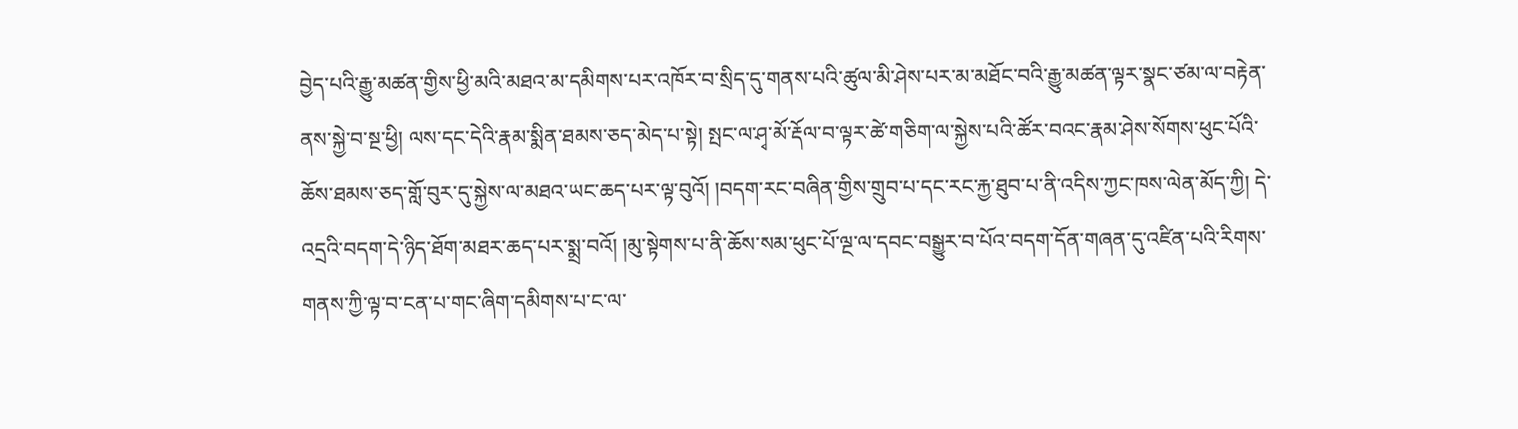བྱེད་པའི་རྒྱུ་མཚན་གྱིས་ཕྱི་མའི་མཐའ་མ་དམིགས་པར་འཁོར་བ་སྲིད་དུ་གནས་པའི་ཚུལ་མི་ཤེས་པར་མ་མཐོང་བའི་རྒྱུ་མཚན་ལྟར་སྣང་ཙམ་ལ་བརྟེན་ནས་སྐྱེ་བ་སྔ་ཕྱི། ལས་དང་དེའི་རྣམ་སྨིན་ཐམས་ཅད་མེད་པ་སྟེ། སྤང་ལ་ཤྭ་མོ་རྡོལ་བ་ལྟར་ཚེ་གཅིག་ལ་སྐྱེས་པའི་ཚོར་བའང་རྣམ་ཤེས་སོགས་ཕུང་པོའི་ཆོས་ཐམས་ཅད་གློ་བུར་དུ་སྐྱེས་ལ་མཐའ་ཡང་ཆད་པར་ལྟ་བུའོ། །བདག་རང་བཞིན་གྱིས་གྲུབ་པ་དང་རང་རྐྱ་ཐུབ་པ་ནི་འདིས་ཀྱང་ཁས་ལེན་མོད་ཀྱི། དེ་འདྲའི་བདག་དེ་ཉིད་ཐོག་མཐར་ཆད་པར་སྨྲ་བའོ། །མུ་སྟེགས་པ་ནི་ཆོས་སམ་ཕུང་པོ་ལྔ་ལ་དབང་བསྒྱུར་བ་པོའ་བདག་དོན་གཞན་དུ་འཛིན་པའི་རིགས་གནས་ཀྱི་ལྟ་བ་ངན་པ་གང་ཞིག་དམིགས་པ་ང་ལ་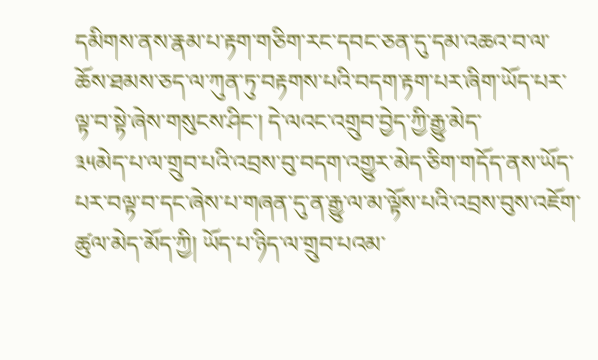དམིགས་ནས་རྣམ་པ་རྟག་གཅིག་རང་དབང་ཅན་དུ་དམ་འཆའ་བ་ལ་ཆོས་ཐམས་ཅད་ལ་ཀུན་ཏུ་བརྟགས་པའི་བདག་རྟག་པར་ཞིག་ཡོད་པར་ལྟ་བ་སྟེ་ཞེས་གསུངས་ཤིང་། དེ་ལའང་འགྲུབ་བྱེད་ཀྱི་རྒྱུ་མེད་
༣༥མེད་པ་ལ་གྲུབ་པའི་འབྲས་བུ་བདག་འགྱུར་མེད་ཅིག་གདོད་ནས་ཡོད་པར་བལྟ་བ་དང་ཞེས་པ་གཞན་དུ་ན་རྒྱུ་ལ་མ་ལྟོས་པའི་འབྲས་བུས་འཇོག་ཚུལ་མེད་མོད་ཀྱི། ཡོད་པ་ཉིད་ལ་གྲུབ་པའམ་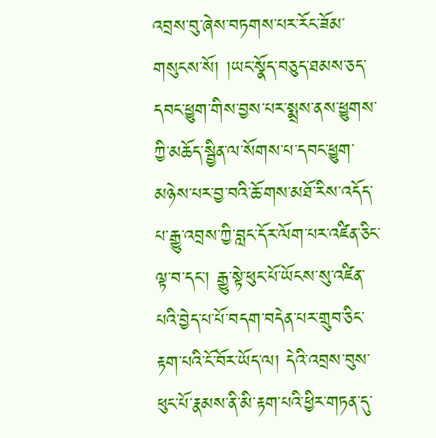འབྲས་བུ་ཞེས་བཏགས་པར་རོང་ཟོམ་གསུངས་སོ། །ཡང་སྣོད་བཅུད་ཐམས་ཅད་དབང་ཕྱུག་གིས་བྱས་པར་སྨྲས་ནས་ཕྱུགས་ཀྱི་མཆོད་སྦྱིན་ལ་སོགས་པ་དབང་ཕྱུག་མཉེས་པར་བྱ་བའི་ཆོ་གས་མཐོ་རིས་འདོད་པ་རྒྱུ་འབྲས་ཀྱི་བླང་དོར་ལོག་པར་འཛིན་ཅིང་ལྟ་བ་དང་། རྒྱུ་སྟེ་ཕུང་པོ་ཡོངས་སུ་འཛིན་པའི་བྱེད་པ་པོ་བདག་བདེན་པར་གྲུབ་ཅིང་རྟག་པའི་ངོ་བོར་ཡོད་ལ། དེའི་འབྲས་བུས་ཕུང་པོ་རྣམས་ནི་མི་རྟག་པའི་ཕྱིར་གཏན་དུ་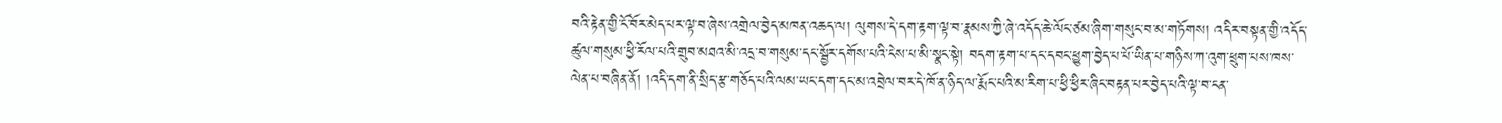བའི་རྟེན་གྱི་ངོ་བོར་མེད་པར་ལྟ་བ་ཞེས་འགྲེལ་བྱེད་མཁན་འཆད་ལ། ལུགས་དེ་དག་རྟག་ལྟ་བ་རྣམས་ཀྱི་ཞེ་འདོད་ཆེ་ལོང་ཙམ་ཞིག་གསུང་བ་མ་གཏོགས། འདིར་བསྟན་གྱི་འདོད་ཚུལ་གསུམ་ཕྱི་རོལ་པའི་གྲུབ་མཐའ་མི་འདྲ་བ་གསུམ་དང་སྦྱོར་དགོས་པའི་ངེས་པ་མི་སྣང་སྟེ། བདག་རྟག་པ་དང་དབང་ཕྱུག་བྱེད་པ་པོ་ཡིན་པ་གཉིས་ཀ་འུག་ཕྲུག་པས་ཁས་ལེན་པ་བཞིན་ནོ། །འདི་དག་ནི་སྲིད་རྩ་གཅོད་པའི་ལམ་ཡང་དག་དང་མ་འབྲེལ་བར་དེ་ཁོ་ན་ཉིད་ལ་རྨོང་པའི་མ་རིག་པ་ཕྱི་ཕྱིར་ཞིང་བརྟན་པར་བྱེད་པའི་ལྟ་བ་ངན་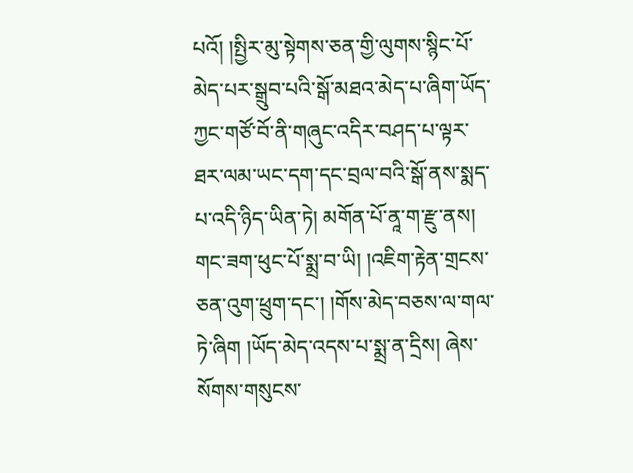པའོ། །སྤྱིར་མུ་སྟེགས་ཅན་གྱི་ལུགས་སྙིང་པོ་མེད་པར་སྒྲུབ་པའི་སྒོ་མཐའ་མེད་པ་ཞིག་ཡོད་ཀྱང་གཙོ་བོ་ནི་གཞུང་འདིར་བཤད་པ་ལྟར་ཐར་ལམ་ཡང་དག་དང་བྲལ་བའི་སྒོ་ནས་སྨད་པ་འདི་ཉིད་ཡིན་ཏེ། མགོན་པོ་ནཱ་ག་རྫུ་ནས། གང་ཟག་ཕུང་པོ་སྨྲ་བ་ཡི། །འཇིག་རྟེན་གྲངས་ཅན་འུག་ཕྲུག་དང་། །གོས་མེད་བཅས་ལ་གལ་ཏེ་ཞིག །ཡོད་མེད་འདས་པ་སྨྲ་ན་དྲིས། ཞེས་སོགས་གསུངས་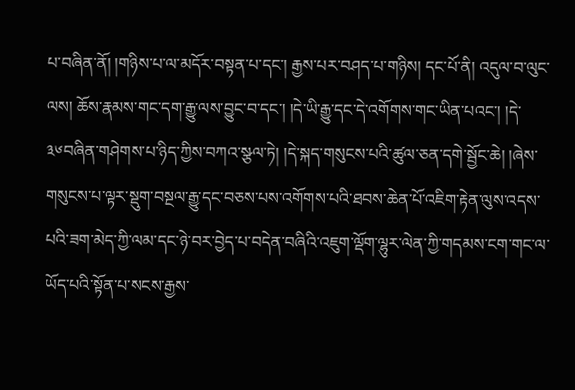པ་བཞིན་ནོ། །གཉིས་པ་ལ་མདོར་བསྟན་པ་དང་། རྒྱས་པར་བཤད་པ་གཉིས། དང་པོ་ནི། འདུལ་བ་ལུང་ལས། ཆོས་རྣམས་གང་དག་རྒྱུ་ལས་བྱུང་བ་དང་། །དེ་ཡི་རྒྱུ་དང་དེ་འགོགས་གང་ཡིན་པའང་། །དེ་
༣༦བཞིན་གཤེགས་པ་ཉིད་ཀྱིས་བཀའ་སྩལ་ཏེ། །དེ་སྐད་གསུངས་པའི་ཚུལ་ཅན་དགེ་སྦྱོང་ཆེ། །ཞེས་གསུངས་པ་ལྟར་སྡུག་བསྔལ་རྒྱུ་དང་བཅས་པས་འགོགས་པའི་ཐབས་ཆེན་པོ་འཇིག་རྟེན་ལུས་འདས་པའི་ཟག་མེད་ཀྱི་ལམ་དང་ཉེ་བར་བྱེད་པ་བདེན་བཞིའི་འཇུག་ལྡོག་ལྷུར་ལེན་ཀྱི་གདམས་ངག་གང་ལ་ཡོད་པའི་སྟོན་པ་སངས་རྒྱས་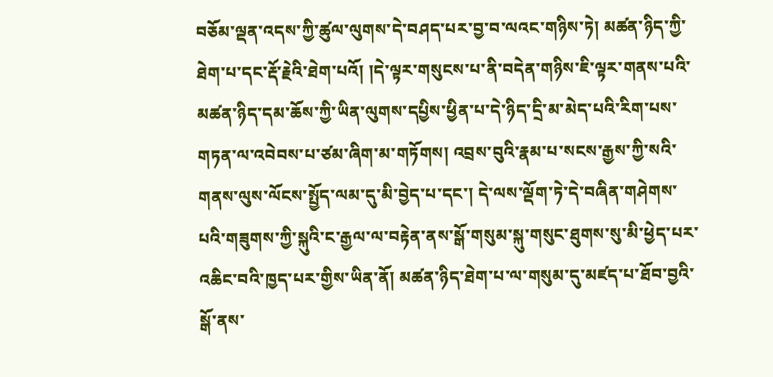བཅོམ་ལྡན་འདས་ཀྱི་ཚུལ་ལུགས་དེ་བཤད་པར་བྱ་བ་ལའང་གཉིས་ཏེ། མཚན་ཉིད་ཀྱི་ཐེག་པ་དང་རྡོ་རྗེའི་ཐེག་པའོ། །དེ་ལྟར་གསུངས་པ་ནི་བདེན་གཉིས་ཇི་ལྟར་གནས་པའི་མཚན་ཉིད་དམ་ཆོས་ཀྱི་ཡིན་ལུགས་དཔྱིས་ཕྱིན་པ་དེ་ཉིད་དྲི་མ་མེད་པའི་རིག་པས་གཏན་ལ་འབེབས་པ་ཙམ་ཞིག་མ་གཏོགས། འབྲས་བུའི་རྣམ་པ་སངས་རྒྱས་ཀྱི་སའི་གནས་ལུས་ལོངས་སྤྱོད་ལམ་དུ་མི་བྱེད་པ་དང་། དེ་ལས་ལྡོག་ཏེ་དེ་བཞིན་གཤེགས་པའི་གཟུགས་ཀྱི་སྐུའི་ང་རྒྱལ་ལ་བརྟེན་ནས་སྒོ་གསུམ་སྐུ་གསུང་ཐུགས་སུ་མི་ཕྱེད་པར་འཆིང་བའི་ཁྱད་པར་གྱིས་ཡིན་ནོ། མཚན་ཉིད་ཐེག་པ་ལ་གསུམ་དུ་མཛད་པ་ཐོབ་བྱའི་སྒོ་ནས་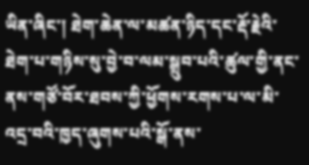ཡིན་ཞིང་། ཐེག་ཆེན་ལ་མཚན་ཉིད་དང་རྡོ་རྗེའི་ཐེག་པ་གཉིས་སུ་བྱེ་བ་ལམ་སྒྲུབ་པའི་ཚུལ་གྱི་ནང་ནས་གཙོ་བོར་ཐབས་ཀྱི་ཕྱོགས་རགས་པ་ལ་མི་འདྲ་བའི་ཁྱད་ཞུགས་པའི་སྒོ་ནས་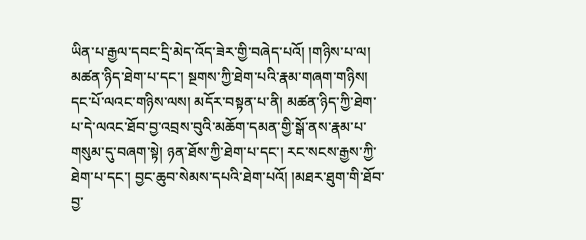ཡིན་པ་རྒྱལ་དབང་དྲི་མེད་འོད་ཟེར་གྱི་བཞེད་པའོ། །གཉིས་པ་ལ། མཚན་ཉིད་ཐེག་པ་དང་། སྔགས་ཀྱི་ཐེག་པའི་རྣམ་གཞག་གཉིས། དང་པོ་ལའང་གཉིས་ལས། མདོར་བསྟན་པ་ནི། མཚན་ཉིད་ཀྱི་ཐེག་པ་དེ་ལའང་ཐོབ་བྱ་འབྲས་བུའི་མཆོག་དམན་གྱི་སྒོ་ནས་རྣམ་པ་གསུམ་དུ་བཞག་སྟེ། ཉན་ཐོས་ཀྱི་ཐེག་པ་དང་། རང་སངས་རྒྱས་ཀྱི་ཐེག་པ་དང་། བྱང་ཆུབ་སེམས་དཔའི་ཐེག་པའོ། །མཐར་ཐུག་གི་ཐོབ་བྱ་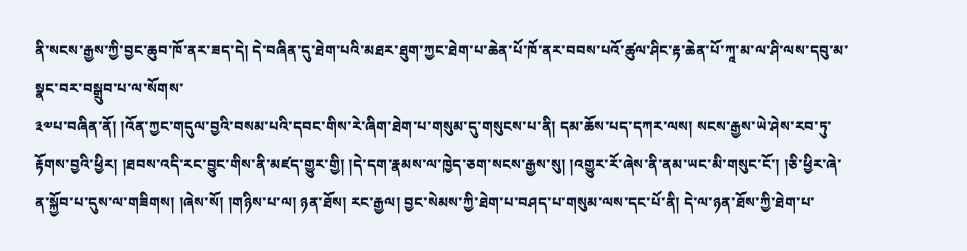ནི་སངས་རྒྱས་ཀྱི་བྱང་ཆུབ་ཁོ་ནར་ཟད་དེ། དེ་བཞིན་དུ་ཐེག་པའི་མཐར་ཐུག་ཀྱང་ཐེག་པ་ཆེན་པོ་ཁོ་ནར་བབས་པའོ་ཚུལ་ཤིང་རྟ་ཆེན་པོ་ཀཱ་མ་ལ་ཤི་ལས་དབུ་མ་སྣང་བར་བསྒྲུབ་པ་ལ་སོགས་
༣༧པ་བཞིན་ནོ། །འོན་ཀྱང་གདུལ་བྱའི་བསམ་པའི་དབང་གིས་རེ་ཞིག་ཐེག་པ་གསུམ་དུ་གསུངས་པ་ནི། དམ་ཆོས་པད་དཀར་ལས། སངས་རྒྱས་ཡེ་ཤེས་རབ་ཏུ་རྟོགས་བྱའི་ཕྱིར། །ཐབས་འདི་རང་བྱུང་གིས་ནི་མཛད་གྱུར་གྱི། །དེ་དག་རྣམས་ལ་ཁྱེད་ཅག་སངས་རྒྱས་སུ། །འགྱུར་རོ་ཞེས་ནི་ནམ་ཡང་མི་གསུང་ངོ་། །ཅི་ཕྱིར་ཞེ་ན་སྐྱོབ་པ་དུས་ལ་གཟིགས། །ཞེས་སོ། །གཉིས་པ་ལ། ཉན་ཐོས། རང་རྒྱལ། བྱང་སེམས་ཀྱི་ཐེག་པ་བཤད་པ་གསུམ་ལས་དང་པོ་ནི། དེ་ལ་ཉན་ཐོས་ཀྱི་ཐེག་པ་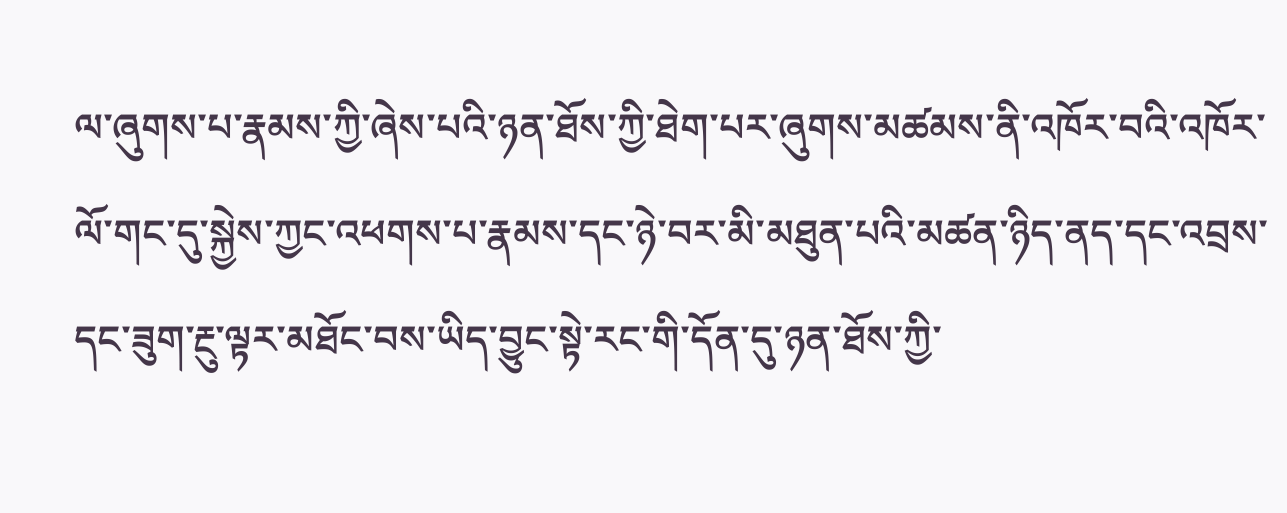ལ་ཞུགས་པ་རྣམས་ཀྱི་ཞེས་པའི་ཉན་ཐོས་ཀྱི་ཐེག་པར་ཞུགས་མཚམས་ནི་འཁོར་བའི་འཁོར་ལོ་གང་དུ་སྐྱེས་ཀྱང་འཕགས་པ་རྣམས་དང་ཉེ་བར་མི་མཐུན་པའི་མཚན་ཉིད་ནད་དང་འབྲས་དང་ཟུག་རྔུ་ལྟར་མཐོང་བས་ཡིད་བྱུང་སྟེ་རང་གི་དོན་དུ་ཉན་ཐོས་ཀྱི་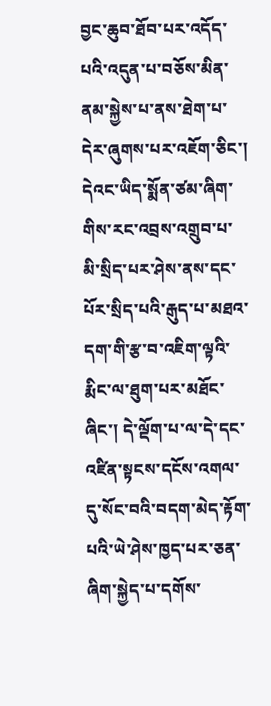བྱང་ཆུབ་ཐོབ་པར་འདོད་པའི་འདུན་པ་བཅོས་མིན་ནམ་སྐྱེས་པ་ནས་ཐེག་པ་དེར་ཞུགས་པར་འཇོག་ཅིང་། དེའང་ཡིད་སྨོན་ཙམ་ཞིག་གིས་རང་འབྲས་འགྲུབ་པ་མི་སྲིད་པར་ཤེས་ནས་དང་པོར་སྲིད་པའི་རྒུད་པ་མཐའ་དག་གི་རྩ་བ་འཇིག་ལྟའི་རྨིང་ལ་ཐུག་པར་མཐོང་ཞིང་། དེ་ལྡོག་པ་ལ་དེ་དང་འཛིན་སྟངས་དངོས་འགལ་དུ་སོང་བའི་བདག་མེད་རྟོག་པའི་ཡེ་ཤེས་ཁྱད་པར་ཅན་ཞིག་སྐྱེད་པ་དགོས་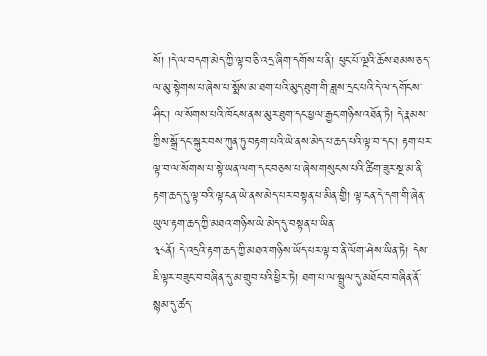སོ། །དེ་ལ་བདག་མེད་ཀྱི་ལྟ་བ་ཅི་འདྲ་ཞིག་དགོས་པ་ནི། ཕུང་པོ་ལྔའི་ཆོས་ཐམས་ཅད་ལ་མུ་སྟེགས་པ་ཞེས་པ་སྨོས་མ་ཐག་པའི་མུད་ཐུག་གི་ཟླས་དྲང་པའི་དེ་ལ་དགོངས་ཤིང་། ལ་སོགས་པའི་ཁོངས་ནས་མུར་ཐུག་དང་ཕྱལ་རྒྱང་གཉིས་འཐོན་ཏེ། དེ་རྣམས་ཀྱིས་སྒྲོ་དང་སྐུར་བས་ཀུན་ཏུ་བརྟག་པའི་ཡེ་ནས་མེད་པ་ཆད་པའི་ལྟ་བ་དང་། རྟག་པར་ལྟ་བ་ལ་སོགས་པ་སྟེ་ཡན་ལག་དང་བཅས་པ་ཞེས་གསུངས་པའི་ཚིག་ཟུར་སྔ་མ་ནི་རྟག་ཆད་དུ་ལྟ་བའི་ལྟ་ངན་ཡེ་ནས་མེད་པར་བསྟན་པ་མིན་གྱི། ལྟ་ངན་དེ་དག་གི་ཞེན་ཡུལ་རྟག་ཆད་ཀྱི་མཐའ་གཉིས་ཡེ་མེད་དུ་བསྟན་པ་ཡིན་
༣༨ནོ། དེ་འདྲའི་རྟག་ཆད་ཀྱི་མཐའ་གཉིས་ཡོད་པར་ལྟ་བ་ནི་ལོག་ཤེས་ཡིན་ཏེ། དེས་ཇི་ལྟར་བཟུང་བ་བཞིན་དུ་མ་གྲུབ་པའི་ཕྱིར་ཏེ། ཐག་པ་ལ་སྦྲུལ་དུ་མཐོང་བ་བཞིན་ནོ་སྙམ་དུ་ཚད་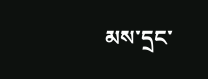མས་དྲང་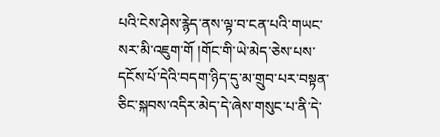པའི་ངེས་ཤེས་རྙེད་ནས་ལྟ་བ་ངན་པའི་གཡང་སར་མི་འཇུག་གོ །གོང་གི་ཡེ་མེད་ཅེས་པས་དངོས་པོ་དེའི་བདག་ཉིད་དུ་མ་གྲུབ་པར་བསྟན་ཅིང་སྐབས་འདིར་མེད་དེ་ཞེས་གསུང་པ་ནི་དེ་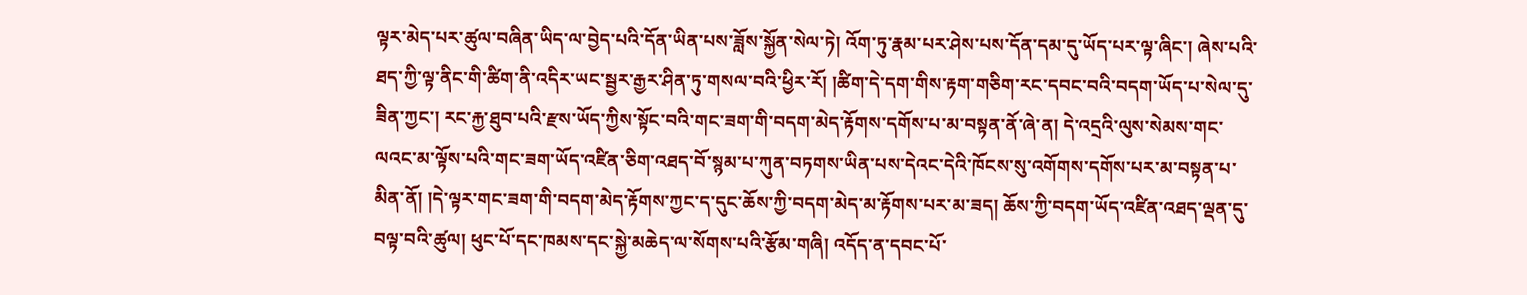ལྟར་མེད་པར་ཚུལ་བཞིན་ཡིད་ལ་བྱེད་པའི་དོན་ཡིན་པས་ཟློས་སྐྱོན་སེལ་ཏེ། འོག་ཏུ་རྣམ་པར་ཤེས་པས་དོན་དམ་དུ་ཡོད་པར་ལྟ་ཞིང་། ཞེས་པའི་ཐད་ཀྱི་ལྟ་ནིང་གི་ཚིག་ནི་འདིར་ཡང་སྦྱར་རྒྱར་ཤིན་ཏུ་གསལ་བའི་ཕྱིར་རོ། །ཚིག་དེ་དག་གིས་རྟག་གཅིག་རང་དབང་བའི་བདག་ཡོད་པ་སེལ་དུ་ཟིན་ཀྱང་། རང་རྐྱ་ཐུབ་པའི་རྫས་ཡོད་ཀྱིས་སྟོང་བའི་གང་ཟག་གི་བདག་མེད་རྟོགས་དགོས་པ་མ་བསྟན་ནོ་ཞེ་ན། དེ་འདྲའི་ལུས་སེམས་གང་ལའང་མ་ལྟོས་པའི་གང་ཟག་ཡོད་འཛིན་ཅིག་འཐད་བོ་སྙམ་པ་ཀུན་བཏགས་ཡིན་པས་དེའང་དེའི་ཁོངས་སུ་འགོགས་དགོས་པར་མ་བསྟན་པ་མིན་ནོ། །དེ་ལྟར་གང་ཟག་གི་བདག་མེད་རྟོགས་ཀྱང་ད་དུང་ཆོས་ཀྱི་བདག་མེད་མ་རྟོགས་པར་མ་ཟད། ཆོས་ཀྱི་བདག་ཡོད་འཛིན་འཐད་ལྡན་དུ་བལྟ་བའི་ཚུལ། ཕུང་པོ་དང་ཁམས་དང་སྐྱེ་མཆེད་ལ་སོགས་པའི་རྩོམ་གཞི། འདོད་ན་དབང་པོ་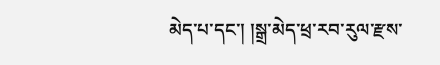མེད་པ་དང་། །སྒྲ་མེད་ཕྲ་རབ་རུལ་རྫས་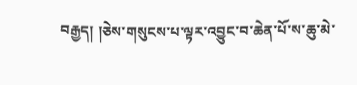བརྒྱད། །ཅེས་གསུངས་པ་ལྟར་འབྱུང་བ་ཆེན་པོ་ས་ཆུ་མེ་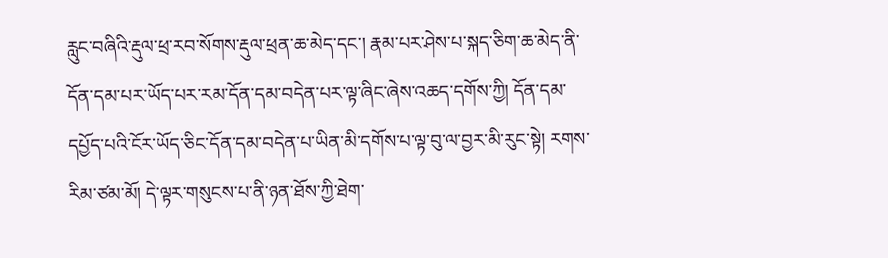རླུང་བཞིའི་རྡུལ་ཕྲ་རབ་སོགས་རྡུལ་ཕྲན་ཆ་མེད་དང་། རྣམ་པར་ཤེས་པ་སྐད་ཅིག་ཆ་མེད་ནི་དོན་དམ་པར་ཡོད་པར་རམ་དོན་དམ་བདེན་པར་ལྟ་ཞིང་ཞེས་འཆད་དགོས་ཀྱི། དོན་དམ་དཔྱོད་པའི་ངོར་ཡོད་ཅིང་དོན་དམ་བདེན་པ་ཡིན་མི་དགོས་པ་ལྟ་བུ་ལ་བྱར་མི་རུང་སྟེ། རགས་རིམ་ཙམ་མོ། དེ་ལྟར་གསུངས་པ་ནི་ཉན་ཐོས་ཀྱི་ཐེག་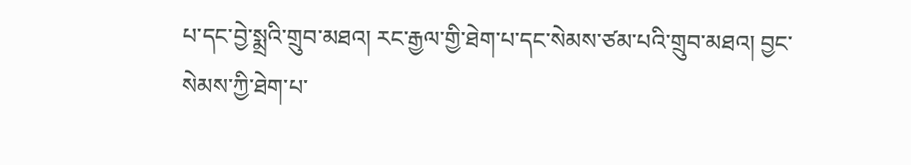པ་དང་བྱེ་སྨྲའི་གྲུབ་མཐའ། རང་རྒྱལ་གྱི་ཐེག་པ་དང་སེམས་ཙམ་པའི་གྲུབ་མཐའ། བྱང་སེམས་ཀྱི་ཐེག་པ་